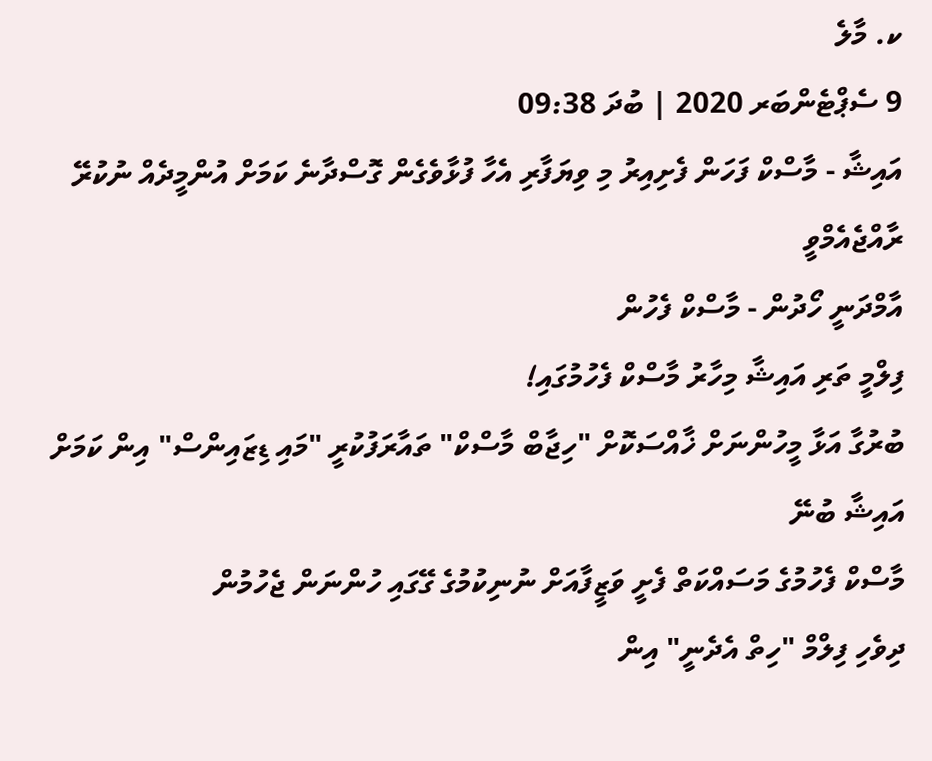ކ. މާލެ
9 ސެޕްޓެންބަރ 2020 | ބުދަ 09:38
އައިޝާ - މާސްކް ފަހަން ފެށިއިރު މި ވިޔަފާރި އެހާ ފުޅާވެގެން ގޮސްދާނެ ކަމަށް އުންމީދެއް ނުކުރޭ
ރާއްޖެއެމްވީ
އާމްދަނީ ހޯދުން - މާސްކް ފެހުން
ފިލްމީ ތަރި އައިޝާ މިހާރު މާސްކް ފެހުމުގައި!
ބުރުގާ އަޅާ މީހުންނަށް ޚާއްސަކޮށް "ހިޖާބް މާސްކް" ތައާރަފުކުރީ "މައި ޑިޒައިންސް" އިން ކަމަށް އައިޝާ ބުނޭ
މާސްކް ފެހުމުގެ މަސައްކަތް ފެށީ ވަޒީފާއަށް ނުނިކުމުގެ ގޭގައި ހުންނަން ޖެހުމުން
ދިވެހި ފިލްމް "ހިތް އެދެނީ" އިން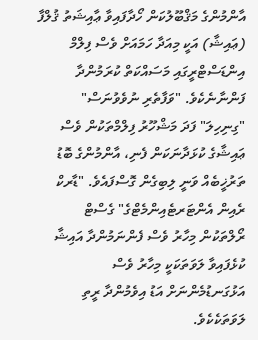އާންމުންގެ މަޤްބޫލުކަން ހޯދާފައިވާ ޢާއިޝަތު ޤުލްފާ (ޢައިޝާ) އަކީ މިއަދާ ހަމައަށް ވެސް ފިލްމް އިންޑަސްޓްރީގައި މަސައްކަތް ކުރަމުންދާ ފަންނާނެކެވެ. "ވަފާތެރި ނުވެވުނަސް" "ގިނިހިލަ" ފަދަ މަޝްހޫރު ފިލްމްތަކުން ވެސް ޢައިޝާގެ ކުޅަދާނަކަން ފެނި، އާންމުންގެ ބޮޑު ތަރުޚީބެއް ވަނީ ލިބިގެން ގޮސްފައެވެ. "ޑާރކް ރެއިން އެންޓަރޓެއިންމެޓްގެ" ގެސްޓް ރޯލްތަކުން މިހާރު ވެސް ފެންނަމުންދާ އައިޝާ ކުޅެފައިވާ ލަވަތަކަކީ މިހާރު ވެސް އަޅުގަނޑުމެންނަށް އަޑު އިވެމުންދާ ރީތި ލަވަތަކެކެވެ.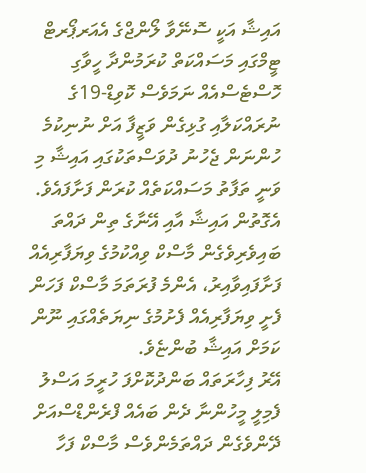އައިޝާ އަކީ ސޮނޭވާ ލޯންޖްގެ އެއަރޕޯރޓް ޓީމްގައި މަސައްކަތް ކުރަމުންދާ ހީވާގި ހޮސްޓެސްއެއް ނަމަވެސް ކޮވިޑް-19ގެ ނުރައްކަލާއި ގުޅިގެން ވަޒީފާ އަށް ނުނިކުމެ ހުންނަން ޖެހުނު ދުވަސްތަކުގައި އައިޝާ މި ވަނީ ތަފާތު މަސައްކަތެއް ކުރަން ފަށާފައެވެ. އެގޮތުން އައިޝާ އާއި އޭނާގެ ތިން ދައްތަ ބައިވެރިވެގެން މާސްކް ވިއްކުމުގެ ވިޔަފާރިއެއް ފަށާފައިވާއިރު، އެންމެ ފުރަތަމަ މާސްކް ފަހަން ފެށީ ވިޔަފާރިއެއް ފެށުމުގެ ނިޔަތެއްގައި ނޫން ކަމަށް އައިޝާ ބުންޏެވެ.
އޭރު ފިހާރަތައް ބަންދުކޮށްފަ ހުރީމަ އަސްލު ފެމިލީ މީހުންނާ ދެން ބައެއް ފްރެންޑްސްއަށް ދޭންވެގެން ދައްތަމެންވެސް މާސްކް ފަހާ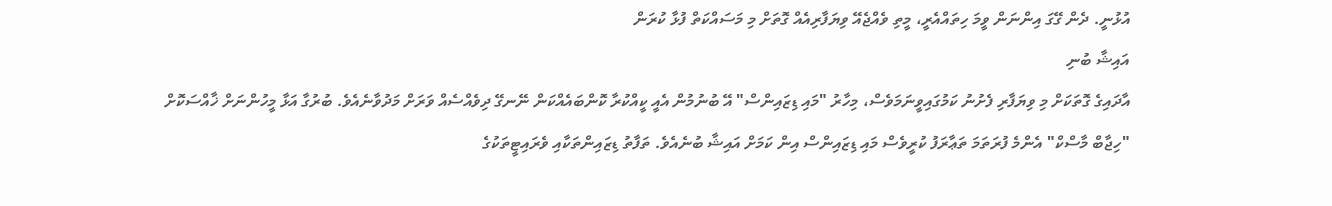އުޅުނީ. ދެން ގޭގަ އިންނަން ވީމަ ހިތައްއެރީ، މީތި ވެއްޖެއޭ ވިޔަފާރިއެއް ގޮތަށް މި މަސައްކަތް ފުޅާ ކުރަން
އައިޝާ ބުނި
އާދައިގެ ގޮތަކަށް މި ވިޔަފާރި ފެށުނު ކަމުގައިވީނަމަވެސް، މިހާރު "މައި ޑިޒައިންސް" އޭ ބުނުމުން އެއީ ކީއްކުރާ ކޮންބައެއްކަން ނޭނގޭ ދިވެއްސެއް ވަރަށް މަދުވާނެއެވެ. ބުރުގާ އަޅާ މީހުންނަށް ޚާއްސަކޮށް "ހިޖާބް މާސްކް" އެންމެ ފުރަތަމަ ތަޢާރަފު ކުރީވެސް މައި ޑިޒައިންސް އިން ކަމަށް އައިޝާ ބުނެއެވެ. ތަފާތު ޑިޒައިންތަކާއި ވެރައިޓީތަކުގެ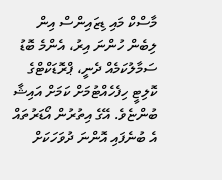މާސްކް މައި ޑިޒައިންސް އިން ލިބެން ހުންނަ އިރު، އެންމެ ބޮޑު ސަމާލުކަމެއް ދެނީ، ޕްރޮޑަކްޓްގެ ކޮލިޓީ ހިފެހެއްޓުމަށް ކަމަށް އައިޝާ ބުންޏެވެ. އޭގެ އިތުރުން އޯޑަރުތައް އެ ބުނެފައި އޮންނަ ދުވަހަކަށް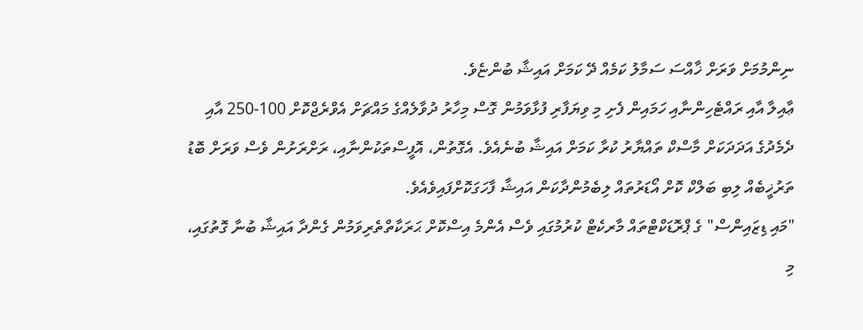ނިންމުމަށް ވަރަށް ޚާއްސަ ސަމާލު ކަމެއް ދޭ ކަމަށް އައިޝާ ބުންޏެވެ.
ޢާއިލާ އާއި ރައްޓެހިންނާއި ހަމައިން ފެށި މި ވިޔަފާރި ފުޅާވަމުން ގޮސް މިހާރު ދުވާލެއްގެ މައްޗަށް އެވްރެޖްކޮށް 100-250 އާއި ދެމެދުގެ އަދަދަކަށް މާސްކް ތައްޔާރު ކުރާ ކަމަށް އައިޝާ ބުނެއެވެ. އެގޮތުން، އޮފީސްތަކުންނާއި، ރަށްރަށުން ވެސް ވަރަށް ބޮޑު ތަރުޚީބެއް ލިބި ބަލްކް ކޮށް އޯޑަރުތައް ލިބެމުންދާކަން އައިޝާ ފާހަގަކޮށްފައިވެއެވެ.
"މައި ޑިޒައިންސް" ގެ ޕްރޮޑަކްޓްތައް މާރކެޓް ކުރުމުގައި ވެސް އެންމެ އިސްކޮށް ޙަރަކާތްތެރިވަމުން ގެންދާ އައިޝާ ބުނާ ގޮތުގައި، މި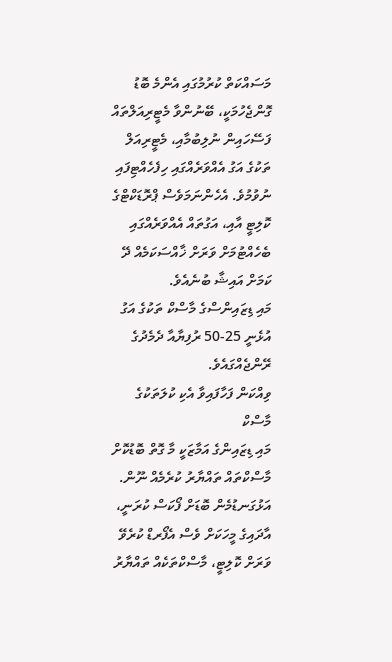މަސައްކަތް ކުރުމުގައި އެންމެ ބޮޑު ގޮންޖެހުމަކީ، ބޭނުންވާ މެޓީރިއަލްތައް ފަސޭހައިން ނުލިބުމާއި، މެޓީރިއަލް ތަކުގެ އަގު އެއްވަރެއްގައި ހިފެހެއްޓިފައި ނުވުމުވެ. އެހެންނަމަވެސް ޕްރޮޑަކްޓްގެ ކޮލިޓީ އާއި، އަގުތައް އެއްވަރެއްގައި ބެހެއްޓުމަށް ވަރަށް ޚާއްސަކަމެއް ދޭ ކަމަށް އައިޝާ ބުނެއެވެ.
މައި ޑިޒައިންސްގެ މާސްކް ތަކުގެ އަގު އުޅެނީ 25-50 ރުފިޔާއާ ދެމެދުގެ ރޭންޖެއްގައެވެ.
ވިއްކަން ފަހާފައިވާ އެކި ކުލަތަކުގެ މާސްކް
މައި ޑިޒައިންގެ އަމާޒަކީ މާ ގޮތް ބޮޑުކޮށް މާސްކްތައް ތައްޔާރު ކުރެމެއް ނޫން. އަޅުގަނޑުމެން ބޮޑަށް ފޯކަސް ކުރަނީ، އާދައިގެ މީހަކަށް ވެސް އެފޯރޑް ކުރެވޭ ވަރަށް ކޮލިޓީ، މާސްކްތަކެއް ތައްޔާރު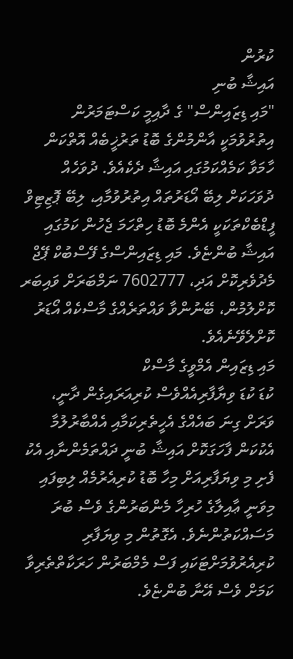ކުރުން
އައިޝާ ބުނި
"މައި ޑިޒައިންސް" ގެ ދާއިމީ ކަސްޓަމަރުން އިތުރުވުމަކީ އާންމުންގެ ބޮޑު ތަރުޚީބެއް އޮތްކަން ހާމަވާ ކަމެއްކަމުގައި އައިޝާ ދެކެއެވެ. ދުވަހެއް ދުވަހަކަށް ލިބޭ އޯޑަރުތައް އިތުރުވުމާއި، ލިބޭ ޕޮޒިޓިވް ފީޑްބެކްތަކަކީ އެންމެ ބޮޑު ހިތްހަމަ ޖެހުން ކަމުގައި އައިޝާ ބުންޏެވެ. މައި ޑިޒައިންސްގެ ފޭސްބުކް ޕޭޖް މެދުވެރިކޮށް އަދި، 7602777 ނަމްބަރަށް ވައިބަރ ކޮށްލުމުން، ބޭނުންވާ ވައްތަރެއްގެ މާސްކެއް އޯޑަރު ކޮށްލެވޭނެއެވެ.
މައި ޑިޒައިން އެމްވީގެ މާސްކް
ކުޑަ ކުޑަ ވިޔާފާރިއެއްވެސް ކުރިއަރައިގެން ދާނީ، ވަރަށް ގިނަ ބައެއްގެ އެހީތެރިކަމާއި އެއްބާރުލުމާ އެކުކަން ފާހަގަކޮށް އައިޝާ ބުނީ ދައްތަމެންނާއި އެކު ފެށި މި ވިޔަފާރިއަށް މިހާ ބޮޑު ކުރިއެރުމެއް ލިބިފައި މިވަނީ ޢާއިލާގެ ހުރިހާ މެންބަރުންގެ ވެސް ބުރަ މަސައްކަތުންނެވެ. އެގޮތުން މި ވިޔަފާރި ކުރިއެރުވުމަށްޓަކައި ފަސް މެމްބަރުން ހަރަކާތްތެރިވާ ކަމަށް ވެސް އޭނާ ބުންޏެވެ.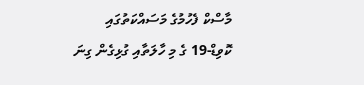މާސްކް ފެހުމުގެ މަސައްކަތުގައި
ކޮވިޑް-19 ގެ މި ހާލަތާއި ގުޅިގެން ގިނަ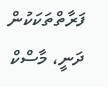ފަރާތްތަކަކުން ދަނީ، މާސްކް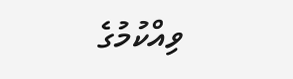ވިއްކުމުގެ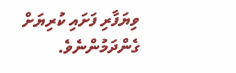ވިޔަފާރި ފަށައި ކުރިޔަށް ގެންދަމުންނެވެ.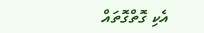އެކި ގޮތްގޮތައް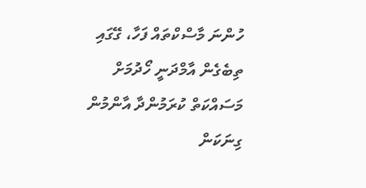ހުންނަ މާސްކްތައް ފަހާ، ގޭގައި ތިބެގެން އާމްދަނީ ހޯދުމަށް މަސައްކަތް ކުރަމުންދާ އާންމުން ގިނަކަން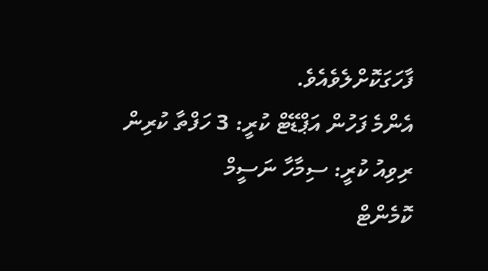ފާހަގަކޮށްލެވެއެވެ.
އެންމެ ފަހުން އަޕްޑޭޓް ކުރީ: 3 ހަފްތާ ކުރިން
ރިވިއު ކުރީ: ސިމާހާ ނަސީމް
ކޮމެންޓް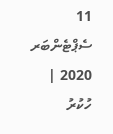11 ސެޕްޓެންބަރ 2020 | ހުކުރު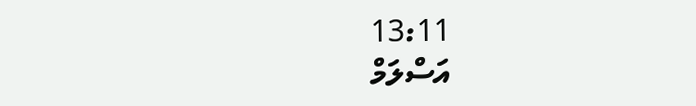13:11
އަސްލަމް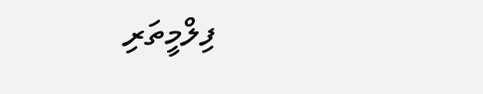ފިލްމީތަރި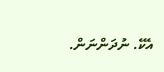އެކޭ. ނުދަންނަން.